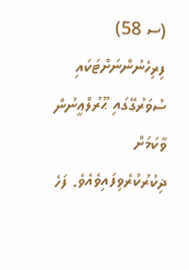(ސ 58) ފިރިހެނުންނަށްޓަކައި ސުވަރުގޭގައި ޙޫރުލްޢީނުން ވާކަމަށް ޛިކުރުކުރެވިފައިވެއެވެ. ފަހެ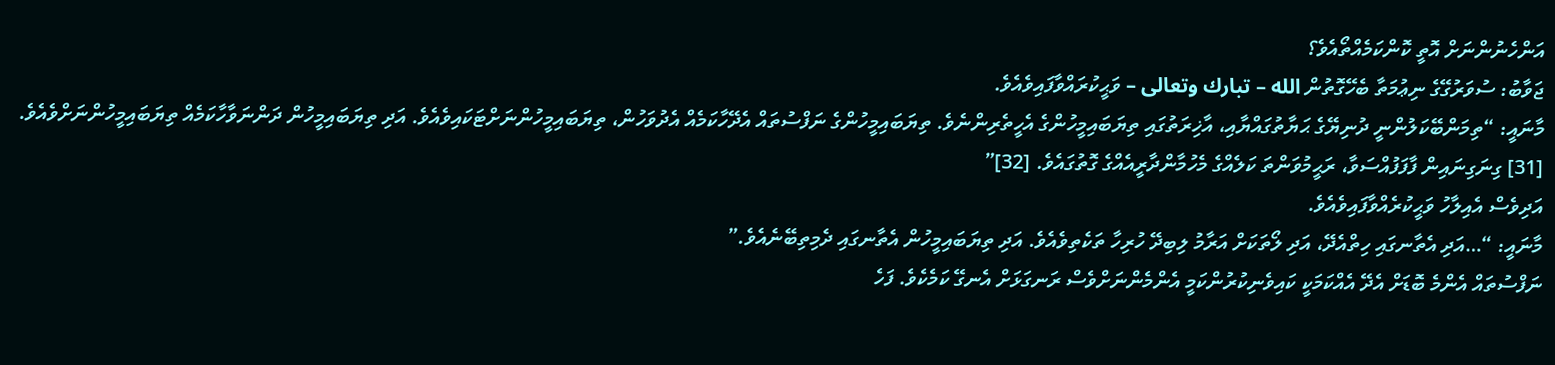އަންހެނުންނަށް އޮތީ ކޮންކަމެއްތޯއެވެ؟
ޖަވާބު: ސުވަރުގޭގެ ނިޢުމަތާ ބެހޭގޮތުން الله – تبارك وتعالى – ވަޙީކުރައްވާފައިވެއެވެ.
މާނައީ: “ތިމަންބޭކަލުންނީ ދުނިޔޭގެ ޙަޔާތުގައްޔާއި، އާޚިރަތުގައި ތިޔަބައިމީހުންގެ އެހީތެރިންނެވެ. ތިޔަބައިމީހުންގެ ނަފްސުތައް އެދޭހާކަމެއް އެދުވަހުން، ތިޔަބައިމީހުންނަށްޓަކައިވެއެވެ. އަދި ތިޔަބައިމީހުން ދަންނަވާހާކަމެއް ތިޔަބައިމީހުންނަށްވެއެވެ. [31] ގިނަގިނައިން ފާފަފުއްސަވާ، ރަޙީމުވަންތަ ކަލެއްގެ މެހުމާންދާރީއެއްގެ ގޮތުގައެވެ. [32]”
އަދިވެސް އެއިލާހު ވަޙީކުރެއްވާފައިވެއެވެ.
މާނައީ: “…އަދި އެތާނގައި ހިތްއެދޭ، އަދި ލޯތަކަށް އަރާމު ލިބިދޭ ހުރިހާ ތަކެތިވެއެވެ. އަދި ތިޔަބައިމީހުން އެތާނގައި ދެމިތިބޭނެއެވެ.”
ނަފްސުތައް އެންމެ ބޮޑަށް އެދޭ އެއްކަމަކީ ކައިވެނިކުރުންކަމީ އެންމެންނަށްވެސް ރަނގަޅަށް އެނގޭ ކަމެކެވެ. ފަހެ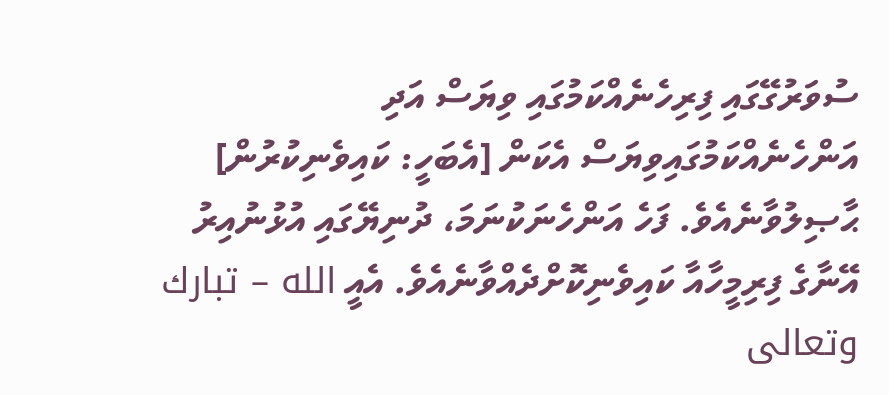ސުވަރުގޭގައި ފިރިހެނެއްކަމުގައި ވިޔަސް އަދި އަންހެނެއްކަމުގައިވިޔަސް އެކަން [އެބަހީ: ކައިވެނިކުރުން] ޙާޞިލުވާނެއެވެ. ފަހެ އަންހެނަކުނަމަ، ދުނިޔޭގައި އުޅުނުއިރު އޭނާގެ ފިރިމީހާއާ ކައިވެނިކޮށްދެއްވާނެއެވެ. އެއީ الله – تبارك وتعالى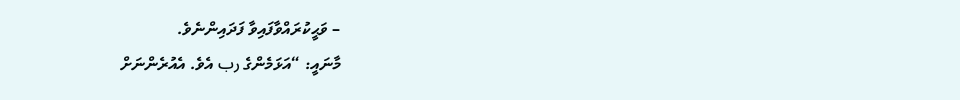– ވަޙީކުރައްވާފައިވާ ފަދައިންނެވެ.
މާނައީ: “އަޅަމެންގެ رب އެވެ. އެއުރެންނަށް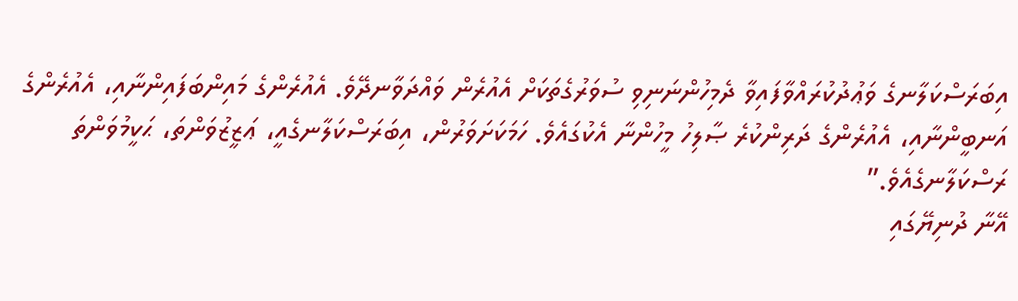އިބަރަސްކަލާނގެ ވަޢުދުކުރައްވާފައިވާ ދެމިހުންނަނިވި ސުވަރުގެތަކަށް އެއުރެން ވައްދަވާނދޭވެ. އެއުރެންގެ މައިންބަފައިންނާއި، އެއުރެންގެ އަނބީންނާއި، އެއުރެންގެ ދަރިންކުރެ ޞާލިހު މީހުންނާ އެކުގައެވެ. ހަމަކަށަވަރުން، އިބަރަސްކަލާނގެއީ، ޢަޒީޒުވަންތަ، ޙަކީމުވަންތަ ރަސްކަލާނގެއެވެ.”
އޭނާ ދުނިޔޭގައި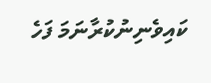ކައިވެނިނުކުރާނަމަ ފަހެ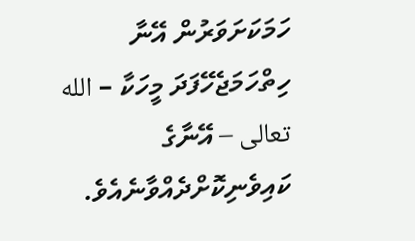ހަމަކަށަވަރުން އޭނާ ހިތްހަމަޖެހޭފަދަ މީހަކާ – الله تعالى – އޭނާގެ ކައިވެނިކޮށްދެއްވާނެއެވެ.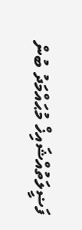ފަޟީލަތުއްޝައިޚް މުޙައްމަދު ބުން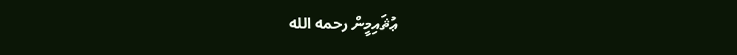ޢުޘައިމީން رحمه الله